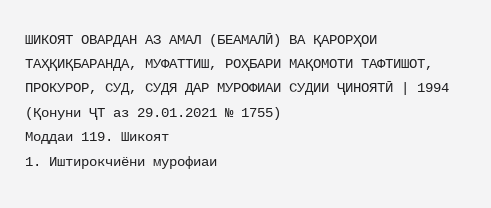ШИКОЯТ ОВАРДАН АЗ АМАЛ (БЕАМАЛӢ) ВА ҚАРОРҲОИ ТАҲҚИҚБАРАНДА, МУФАТТИШ, РОҲБАРИ МАҚОМОТИ ТАФТИШОТ, ПРОКУРОР, СУД, СУДЯ ДАР МУРОФИАИ СУДИИ ҶИНОЯТӢ | 1994
(Қонуни ҶТ аз 29.01.2021 № 1755)
Моддаи 119. Шикоят
1. Иштирокчиёни мурофиаи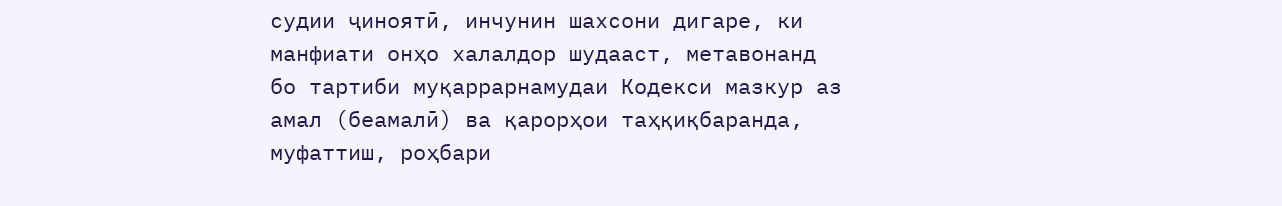судии ҷиноятӣ, инчунин шахсони дигаре, ки манфиати онҳо халалдор шудааст, метавонанд бо тартиби муқаррарнамудаи Кодекси мазкур аз амал (беамалӣ) ва қарорҳои таҳқиқбаранда, муфаттиш, роҳбари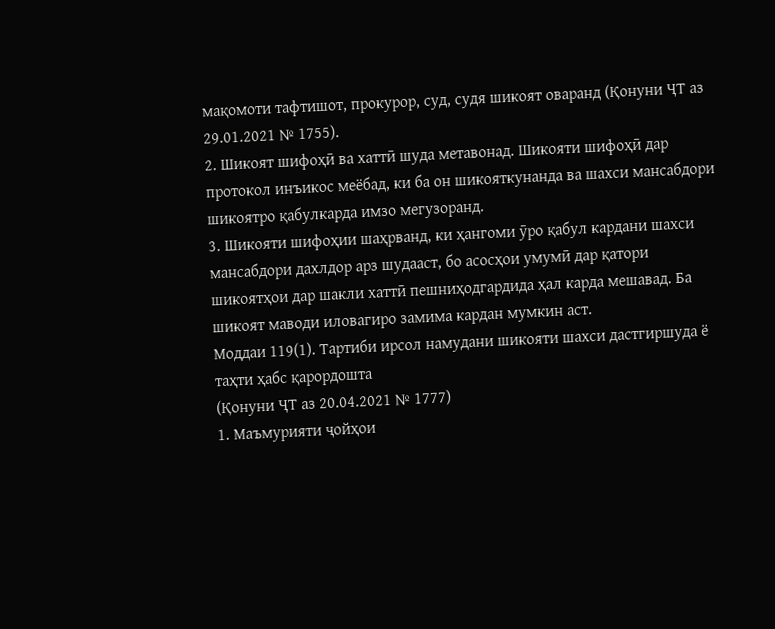мақомоти тафтишот, прокурор, суд, судя шикоят оваранд (Қонуни ҶТ аз 29.01.2021 № 1755).
2. Шикоят шифоҳӣ ва хаттӣ шуда метавонад. Шикояти шифоҳӣ дар протокол инъикос меёбад, ки ба он шикояткунанда ва шахси мансабдори шикоятро қабулкарда имзо мегузоранд.
3. Шикояти шифоҳии шаҳрванд, ки ҳангоми ӯро қабул кардани шахси мансабдори дахлдор арз шудааст, бо асосҳои умумӣ дар қатори шикоятҳои дар шакли хаттӣ пешниҳодгардида ҳал карда мешавад. Ба шикоят маводи иловагиро замима кардан мумкин аст.
Моддаи 119(1). Тартиби ирсол намудани шикояти шахси дастгиршуда ё таҳти ҳабс қарордошта
(Қонуни ҶТ аз 20.04.2021 № 1777)
1. Маъмурияти ҷойҳои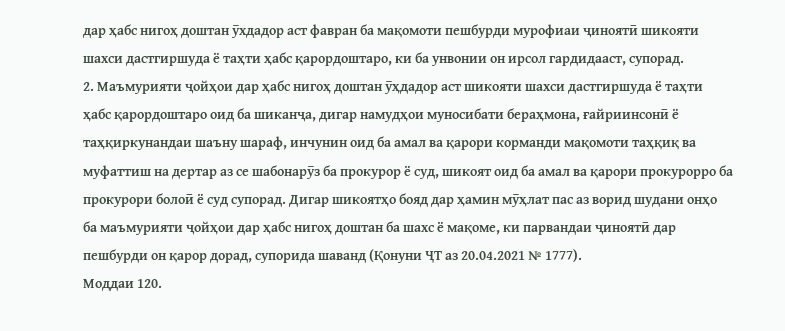дар ҳабс нигоҳ доштан ӯхдадор аст фавран ба мақомоти пешбурди мурофиаи ҷиноятӣ шикояти шахси дастгиршуда ё таҳти ҳабс қарордоштаро, ки ба унвонии он ирсол гардидааст, супорад.
2. Маъмурияти ҷойҳои дар ҳабс нигоҳ доштан ӯҳдадор аст шикояти шахси дастгиршуда ё таҳти ҳабс қарордоштаро оид ба шиканҷа, дигар намудҳои муносибати бераҳмона, ғайриинсонӣ ё таҳқиркунандаи шаъну шараф, инчунин оид ба амал ва қарори корманди мақомоти таҳқиқ ва муфаттиш на дертар аз се шабонарӯз ба прокурор ё суд, шикоят оид ба амал ва қарори прокурорро ба прокурори болоӣ ё суд супорад. Дигар шикоятҳо бояд дар ҳамин мӯҳлат пас аз ворид шудани онҳо ба маъмурияти ҷойҳои дар ҳабс нигоҳ доштан ба шахс ё мақоме, ки парвандаи ҷиноятӣ дар пешбурди он қарор дорад, супорида шаванд (Қонуни ҶТ аз 20.04.2021 № 1777).
Моддаи 120.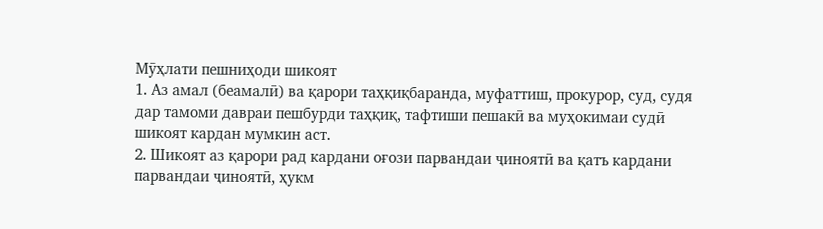Мӯҳлати пешниҳоди шикоят
1. Аз амал (беамалӣ) ва қарори таҳқиқбаранда, муфаттиш, прокурор, суд, судя дар тамоми давраи пешбурди таҳқиқ, тафтиши пешакӣ ва муҳокимаи судӣ шикоят кардан мумкин аст.
2. Шикоят аз қарори рад кардани оғози парвандаи ҷиноятӣ ва қатъ кардани парвандаи ҷиноятӣ, ҳукм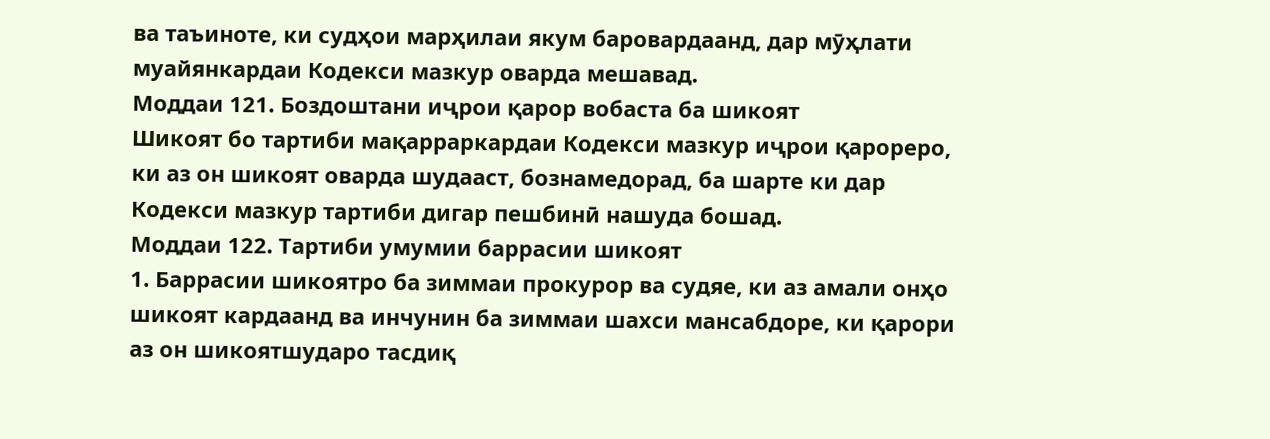ва таъиноте, ки судҳои марҳилаи якум баровардаанд, дар мӯҳлати муайянкардаи Кодекси мазкур оварда мешавад.
Моддаи 121. Боздоштани иҷрои қарор вобаста ба шикоят
Шикоят бо тартиби мақарраркардаи Кодекси мазкур иҷрои қарореро, ки аз он шикоят оварда шудааст, бознамедорад, ба шарте ки дар Кодекси мазкур тартиби дигар пешбинӣ нашуда бошад.
Моддаи 122. Тартиби умумии баррасии шикоят
1. Баррасии шикоятро ба зиммаи прокурор ва судяе, ки аз амали онҳо шикоят кардаанд ва инчунин ба зиммаи шахси мансабдоре, ки қарори аз он шикоятшударо тасдиқ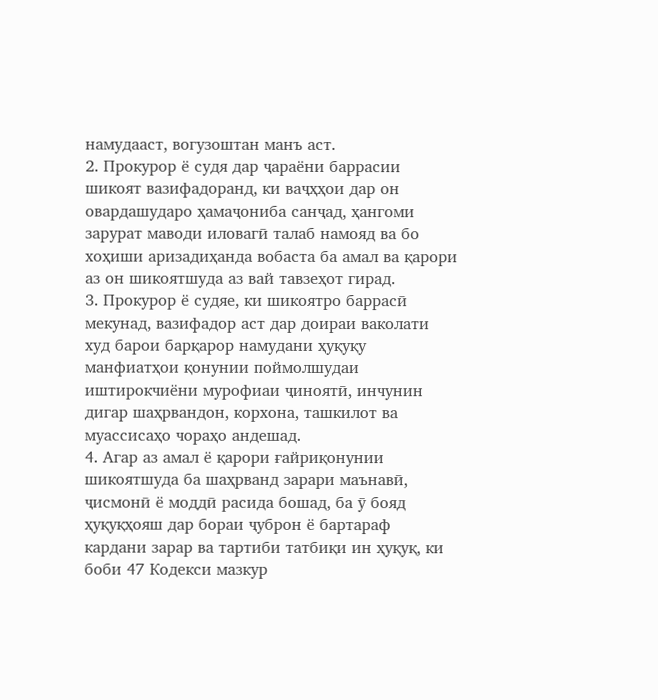намудааст, вогузоштан манъ аст.
2. Прокурор ё судя дар ҷараёни баррасии шикоят вазифадоранд, ки ваҷҳҳои дар он овардашударо ҳамаҷониба санҷад, ҳангоми зарурат маводи иловагӣ талаб намояд ва бо хоҳиши аризадиҳанда вобаста ба амал ва қарори аз он шикоятшуда аз вай тавзеҳот гирад.
3. Прокурор ё судяе, ки шикоятро баррасӣ мекунад, вазифадор аст дар доираи ваколати худ барои барқарор намудани ҳуқуқу манфиатҳои қонунии поймолшудаи иштирокчиёни мурофиаи ҷиноятӣ, инчунин дигар шаҳрвандон, корхона, ташкилот ва муассисаҳо чораҳо андешад.
4. Агар аз амал ё қарори ғайриқонунии шикоятшуда ба шаҳрванд зарари маънавӣ, ҷисмонӣ ё моддӣ расида бошад, ба ӯ бояд ҳуқуқҳояш дар бораи ҷуброн ё бартараф кардани зарар ва тартиби татбиқи ин ҳуқуқ, ки боби 47 Кодекси мазкур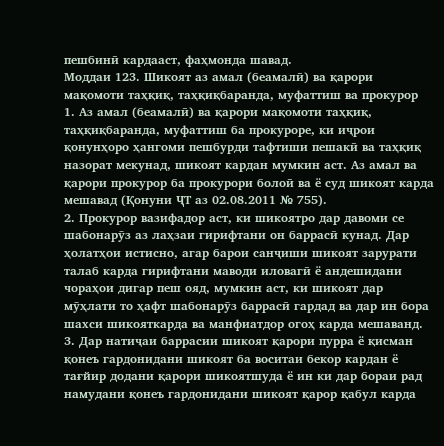пешбинӣ кардааст, фаҳмонда шавад.
Моддаи 123. Шикоят аз амал (беамалӣ) ва қарори мақомоти таҳқиқ, таҳқиқбаранда, муфаттиш ва прокурор
1. Аз амал (беамалӣ) ва қарори мақомоти таҳқиқ, таҳқиқбаранда, муфаттиш ба прокуроре, ки иҷрои қонунҳоро ҳангоми пешбурди тафтиши пешакӣ ва таҳқиқ назорат мекунад, шикоят кардан мумкин аст. Аз амал ва қарори прокурор ба прокурори болоӣ ва ё суд шикоят карда мешавад (Қонуни ҶТ аз 02.08.2011 № 755).
2. Прокурор вазифадор аст, ки шикоятро дар давоми се шабонарӯз аз лаҳзаи гирифтани он баррасӣ кунад. Дар ҳолатҳои истисно, агар барои санҷиши шикоят зарурати талаб карда гирифтани маводи иловагӣ ё андешидани чораҳои дигар пеш ояд, мумкин аст, ки шикоят дар мӯҳлати то ҳафт шабонарӯз баррасӣ гардад ва дар ин бора шахси шикояткарда ва манфиатдор огоҳ карда мешаванд.
3. Дар натиҷаи баррасии шикоят қарори пурра ё қисман қонеъ гардонидани шикоят ба воситаи бекор кардан ё тағйир додани қарори шикоятшуда ё ин ки дар бораи рад намудани қонеъ гардонидани шикоят қарор қабул карда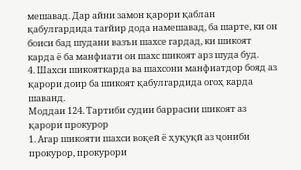мешавад. Дар айни замон қарори қаблан қабулгардида тағйир дода намешавад, ба шарте, ки он боиси бад шудани вазъи шахсе гардад, ки шикоят карда ё ба манфиати он шахс шикоят арз шуда буд.
4. Шахси шикояткарда ва шахсони манфиатдор бояд аз қарори доир ба шикоят қабулгардида огоҳ карда шаванд.
Моддаи 124. Тартиби судии баррасии шикоят аз қарори прокурор
1. Агар шикояти шахси воқеӣ ё ҳуқуқӣ аз ҷониби прокурор, прокурори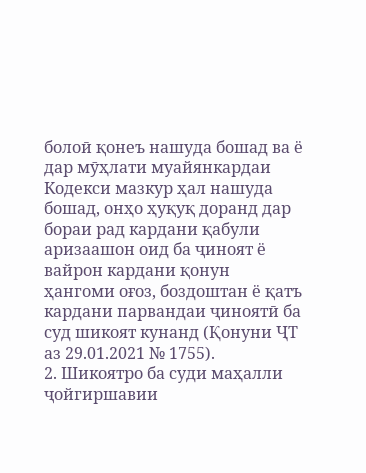болоӣ қонеъ нашуда бошад ва ё дар мӯҳлати муайянкардаи Кодекси мазкур ҳал нашуда бошад, онҳо ҳуқуқ доранд дар бораи рад кардани қабули аризаашон оид ба ҷиноят ё вайрон кардани қонун ҳангоми оғоз, боздоштан ё қатъ кардани парвандаи ҷиноятӣ ба суд шикоят кунанд (Қонуни ҶТ аз 29.01.2021 № 1755).
2. Шикоятро ба суди маҳалли ҷойгиршавии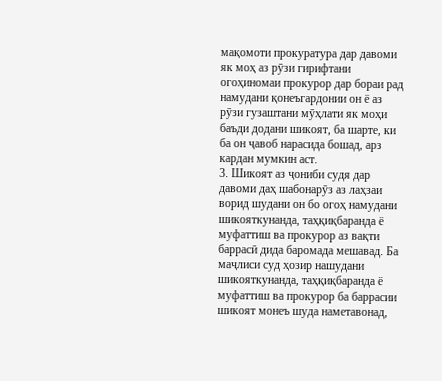мақомоти прокуратура дар давоми як моҳ аз рӯзи гирифтани огоҳиномаи прокурор дар бораи рад намудани қонеъгардонии он ё аз рӯзи гузаштани мӯҳлати як моҳи баъди додани шикоят, ба шарте, ки ба он ҷавоб нарасида бошад, арз кардан мумкин аст.
3. Шикоят аз ҷониби судя дар давоми даҳ шабонарӯз аз лаҳзаи ворид шудани он бо огоҳ намудани шикояткунанда, таҳқиқбаранда ё муфаттиш ва прокурор аз вақти баррасӣ дида баромада мешавад. Ба маҷлиси суд ҳозир нашудани шикояткунанда, таҳқиқбаранда ё муфаттиш ва прокурор ба баррасии шикоят монеъ шуда наметавонад,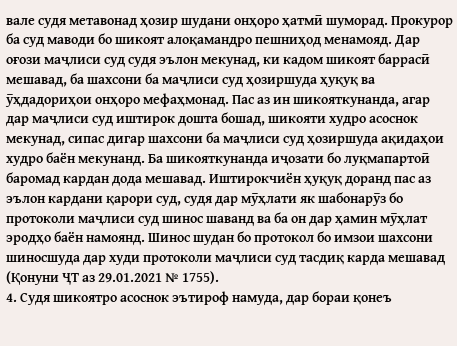вале судя метавонад ҳозир шудани онҳоро ҳатмӣ шуморад. Прокурор ба суд маводи бо шикоят алоқамандро пешниҳод менамояд. Дар оғози маҷлиси суд судя эълон мекунад, ки кадом шикоят баррасӣ мешавад, ба шахсони ба маҷлиси суд ҳозиршуда ҳуқуқ ва ӯҳдадориҳои онҳоро мефаҳмонад. Пас аз ин шикояткунанда, агар дар маҷлиси суд иштирок дошта бошад, шикояти худро асоснок мекунад, сипас дигар шахсони ба маҷлиси суд ҳозиршуда ақидаҳои худро баён мекунанд. Ба шикояткунанда иҷозати бо луқмапартоӣ баромад кардан дода мешавад. Иштирокчиён ҳуқуқ доранд пас аз эълон кардани қарори суд, судя дар мӯҳлати як шабонарӯз бо протоколи маҷлиси суд шинос шаванд ва ба он дар ҳамин мӯҳлат эродҳо баён намоянд. Шинос шудан бо протокол бо имзои шахсони шиносшуда дар худи протоколи маҷлиси суд тасдиқ карда мешавад (Қонуни ҶТ аз 29.01.2021 № 1755).
4. Судя шикоятро асоснок эътироф намуда, дар бораи қонеъ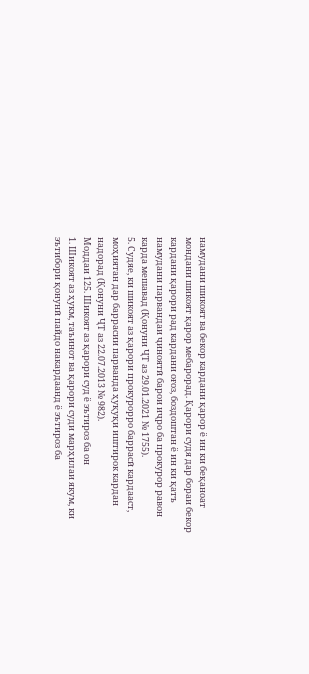намудани шикоят ва бекор кардани қарор ё ин ки беқаноат мондани шикоят қарор мебарорад. Қарори судя дар бораи бекор кардани қарори рад кардани оғоз, боздоштан ё ин ки қатъ намудани парвандаи ҷиноятӣ барои иҷро ба прокурор равон карда мешавад (Қонуни ҶТ аз 29.01.2021 № 1755).
5. Судяе, ки шикоят аз қарори прокурорро баррасӣ кардааст, моҳиятан дар баррасии парванда ҳуқуқи иштирок кардан надорад (Қонуни ҶТ аз 22.07.2013 № 982).
Моддаи 125. Шикоят аз қарори суд ё эътироз ба он
1. Шикоят аз ҳукм, таъинот ва қарори суди марҳилаи якум, ки эътибори қонунӣ пайдо накардаанд ё эътироз ба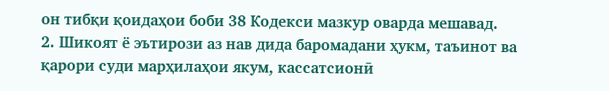он тибқи қоидаҳои боби 38 Кодекси мазкур оварда мешавад.
2. Шикоят ё эътирози аз нав дида баромадани ҳукм, таъинот ва қарори суди марҳилаҳои якум, кассатсионӣ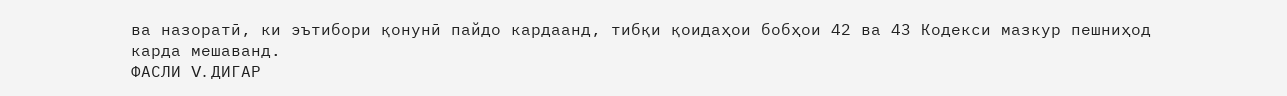ва назоратӣ, ки эътибори қонунӣ пайдо кардаанд, тибқи қоидаҳои бобҳои 42 ва 43 Кодекси мазкур пешниҳод карда мешаванд.
ФАСЛИ V. ДИГАР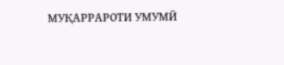МУҚАРРАРОТИ УМУМӢ